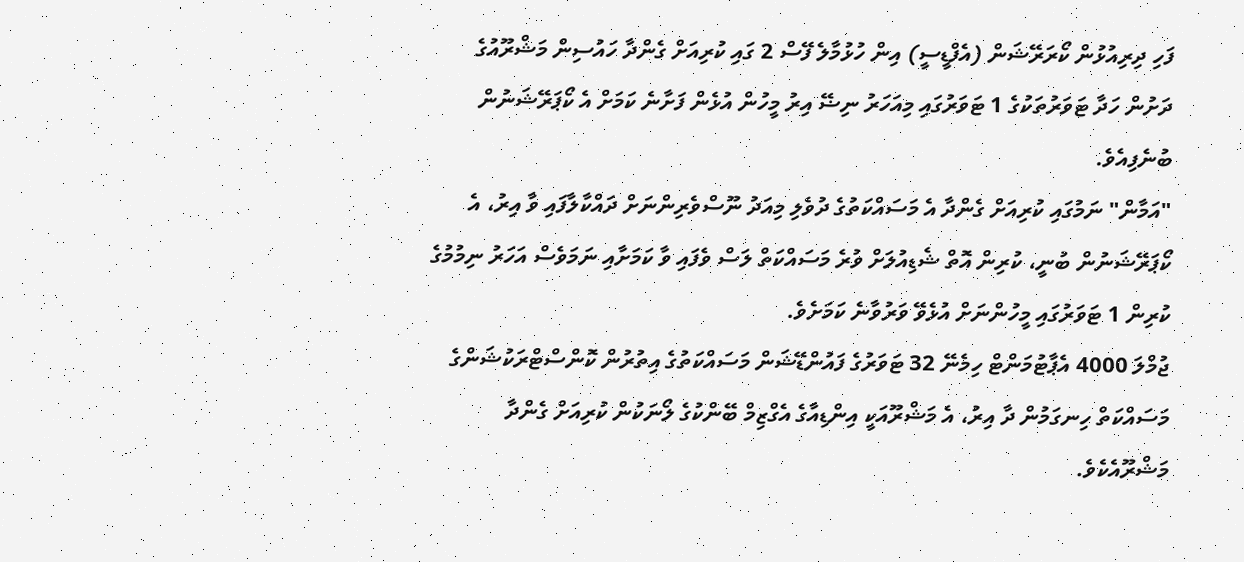ފަހި ދިރިއުޅުން ކޯރަރޭޝަން (އެފްޑީސީ) އިން ހުޅުމާލެ ފޭސް 2 ގައި ކުރިއަށް ގެންދާ ހައުސިން މަޝްރޫއުގެ ދަށުން ހަދާ ޓަވަރުތަކުގެ 1 ޓަވަރުގައި މިއަހަރު ނިޟޭ އިރު މީހުން އުޅެން ފަށާނެ ކަމަށް އެ ކޯޕަރޭޝަނުން ބުނެފިއެވެ.
"އަމާން" ނަމުގައި ކުރިއަށް ގެންދާ އެ މަސައްކަތުގެ ދުވެލި މިއަދު ނޫސްވެރިންނަށް ދައްކާލާފައި ވާ އިރު، އެ ކޯޕަރޭޝަނުން ބުނީ، ކުރިން އޮތް ޝެޑިއުލަށް ވުރެ މަސައްކަތް ލަސް ވެފައި ވާ ކަމަށާއި ނަމަވެސް އަހަރު ނިމުމުގެ ކުރިން 1 ޓަވަރުގައި މީހުންނަށް އުޅެވޭ ވަރުވާނެ ކަމަށެވެ.
ޖުމްލަ 4000 އެޕާޓުމަންޓް ހިމެނޭ 32 ޓަވަރުގެ ފައުންޑޭޝަން މަސައްކަތުގެ އިތުރުން ކޮންސްޓްރަކުޝަންގެ މަސައްކަތް ހިނގަމުން ދާ އިރު، އެ މަޝްރޫއަކީ އިންޑިއާގެ އެގްޒިމް ބޭންކުގެ ލޯނަކުން ކުރިއަށް ގެންދާ މަޝްރޫއެކެވެ.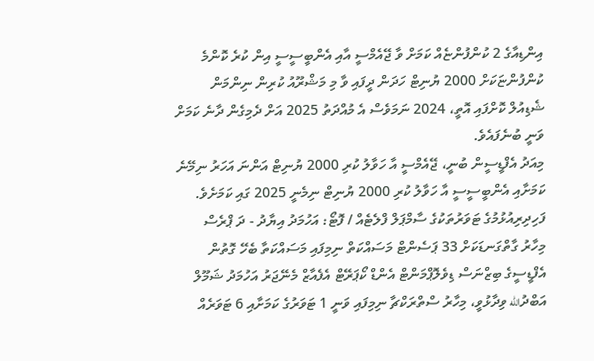އިންޑިއާގެ 2 ކުންފުންޏެއް ކަމަށް ވާ ޖޭއެމްސީ އާއި އެންބީސީސީ އިން ކުރެ ކޮންމެ ކުންފުންޏަކަށް 2000 ޔުނިޓް ހަދަން ދީފައި ވާ މި މަޝްރޫއު ކުރިން ނިންމަން ޝެޑިއުލް ކޮށްފައި އޮތީ، 2024 ނަމަވެސް އެ މުއްދަތު 2025 އަށް ދެމިގެން ދާނެ ކަމަށް ވަނީ ބުނެފައެވެ.
މިއަދު އެފްޑީސީން ބުނީ، ޖޭއެމްސީ އާ ހަވާލު ކުރި 2000 ޔުނިޓް އަންނަ އަހަރު ނިމޭނެ ކަމަށާއި އެންބީސީސީ އާ ހަވާލު ކުރި 2000 ޔުނިޓް ނިމެނީ 2025 ގައި ކަމަށެވެ.
ފަހިދިރިއުޅުމުގެ ޓަވަރުތަކުގެ ސާމްޕަލް ފްލެޓެއް / ފޮޓޯ: އަހުމަދު އިޔާދު - ދަ ޕްރެސް
މިހާރު ގާތްގަނޑަކަށް 33 ޕަސެންޓް މަސައްކަތް ނިމިފައި މަސައްކަތާ ބެހޭ ގޮތުން އެފްޑީސީގެ ބިޒްނަސް ޑިވެލޮޕްމަންޓް އެންޑް ކޯޕަރޭޓް އެފެއާޒް މެނޭޖަރު އަހުމަދު ޝަމޫލް އަބްދުالله ވިދާޅުވީ، މިހާރު ސްތްރަކްޗާ ނިމިފައި ވަނީ 1 ޓަވަރުގެ ކަމަށާއި 6 ޓަވަރެއް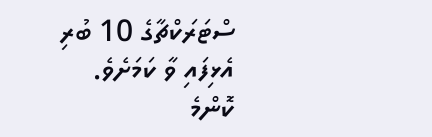ސްޓަރަކްޗާގެ 10 ބުރި އެޅިފައި ވާ ކަމަށެވެ.
ކޮންމެ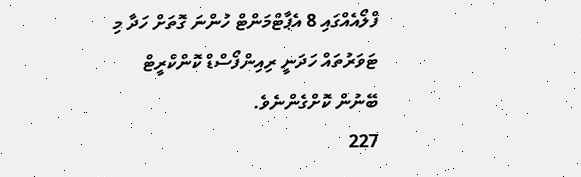ފްލޯއެއްގައި 8 އެޕާޓްމަންޓް ހުންނަ ގޮތަށް ހަދާ މި ޓަވަރުތައް ހަދަނީ ރިއިންފޯސްޑް ކޮންކްރީޓް ބޭނުން ކޮށްގެންނެވެ.
227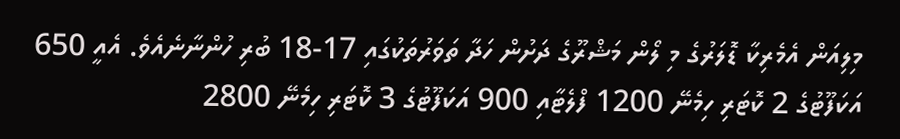މިލިއަން އެމެރިކާ ޑޮލަރުގެ މި ލޯން މަޝްރޫގެ ދަށުން ހަދާ ތަވަރުތަކުގައި 17-18 ބުރި ހުންނާނެއެވެ. އެއީ 650 އަކަފޫޓުގެ 2 ކޮޓަރި ހިމެނޭ 1200 ފްލެޓާއި 900 އަކަފޫޓުގެ 3 ކޮޓަރި ހިމެނޭ 2800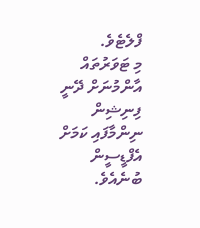ފްލެޓެވެ.
މި ޓަވަރުތައް އާންމުނަށް ދޭނީ ފިނިޝިން ނިންމާފައި ކަމަށް އެފްޑީސީން ބުނެއެވެ.